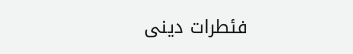فئطرات دینی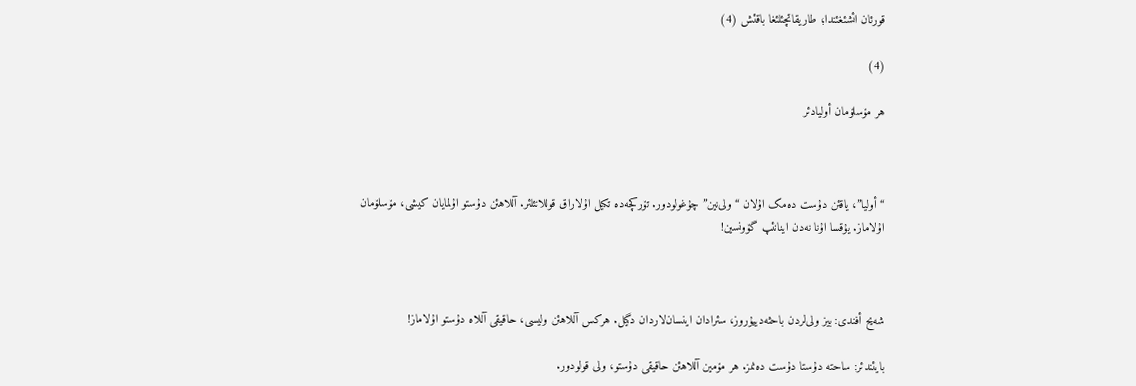قورئان ائشئغئندا؛ طاریقاتچئلئغا باقئش (4)

(4)

هر مۆسلۆمان أولیادئر



“أولیا”، یاقئن دۇست دەمک اۇلان “ولی‌نین” چۇغولودور. تۆرکچەدە تکیل اۇلاراق قوللانئلئر. آللاهئن دۇستو اۇلمایان کیشی، مۆسلۆمان اۇلاماز. یۇقسا اۇنا نەدن اینانئپ گۆونسین!



شەیح أفندی: بیز ولی‌لردن باحثەدییۇروز، سئرادان اینسان‌لاردان دگیل. هرکس آللاهئن ولیسی، حاقیقی آللاە دۇستو اۇلاماز!

بایئندئر: ساحتە دۇستا دۇست دەنمز. هر مۆمین آللاهئن حاقیقی دۇستو، ولی قولودور.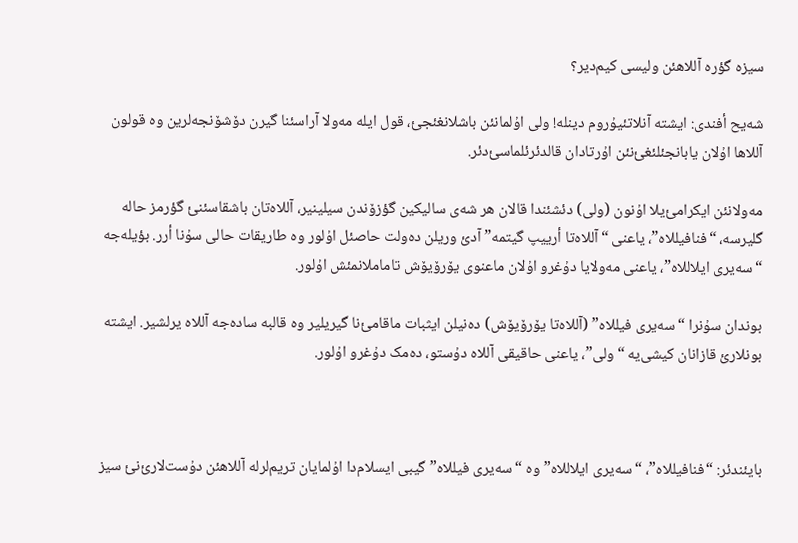سیزە گؤرە آللاهئن ولیسی کیم‌دیر؟

شەیح أفندی: ایشتە آنلاتئیۇروم دینلە! ولی اۇلمانئن باشلانغئجئ، قول ایلە مەولا آراسئنا گیرن دۆشۆنجەلرین وە قولون آللاها اۇلان یابانجئلئغئ‌نئن اۇرتادان قالدئرئلماسئ‌دئر.

مەولانئن ایکرامئ‌یلا اۇنون (ولی) دئشئندا قالان هر شەی سالیکین گؤزۆندن سیلینیر، آللاەتان باشقاسئنئ گؤرمز حالە گلیرسە، “فنافیللاە”، یاعنی “آللاەتا أرییپ گیتمە” آدئ وریلن دەولت حاصئل اۇلور وە طاریقات حالی سۇنا أرر. بؤیلەجە “سەیری ایلاللاە”، یاعنی مەولایا دۇغرو اۇلان ماعنوی یۆرۆیۆش تاماملانمئش اۇلور.

بوندان سۇنرا “سەیری فیللاە” (آللاەتا یۆرۆیۆش) دەنیلن ایثبات ماقامئ‌نا گیریلیر وە قالبە سادەجە آللاە یرلشیر. ایشتە بونلارئ قازانان کیشی‌یە “ولی”، یاعنی حاقیقی آللاە دۇستو، دەمک دۇغرو اۇلور.



بایئندئر: “فنافیللاە”، “سەیری ایلاللاە” وە “سەیری فیللاە” گیبی ایسلام‌دا اۇلمایان تریم‌لرلە آللاهئن دۇست‌لارئ‌نئ سیز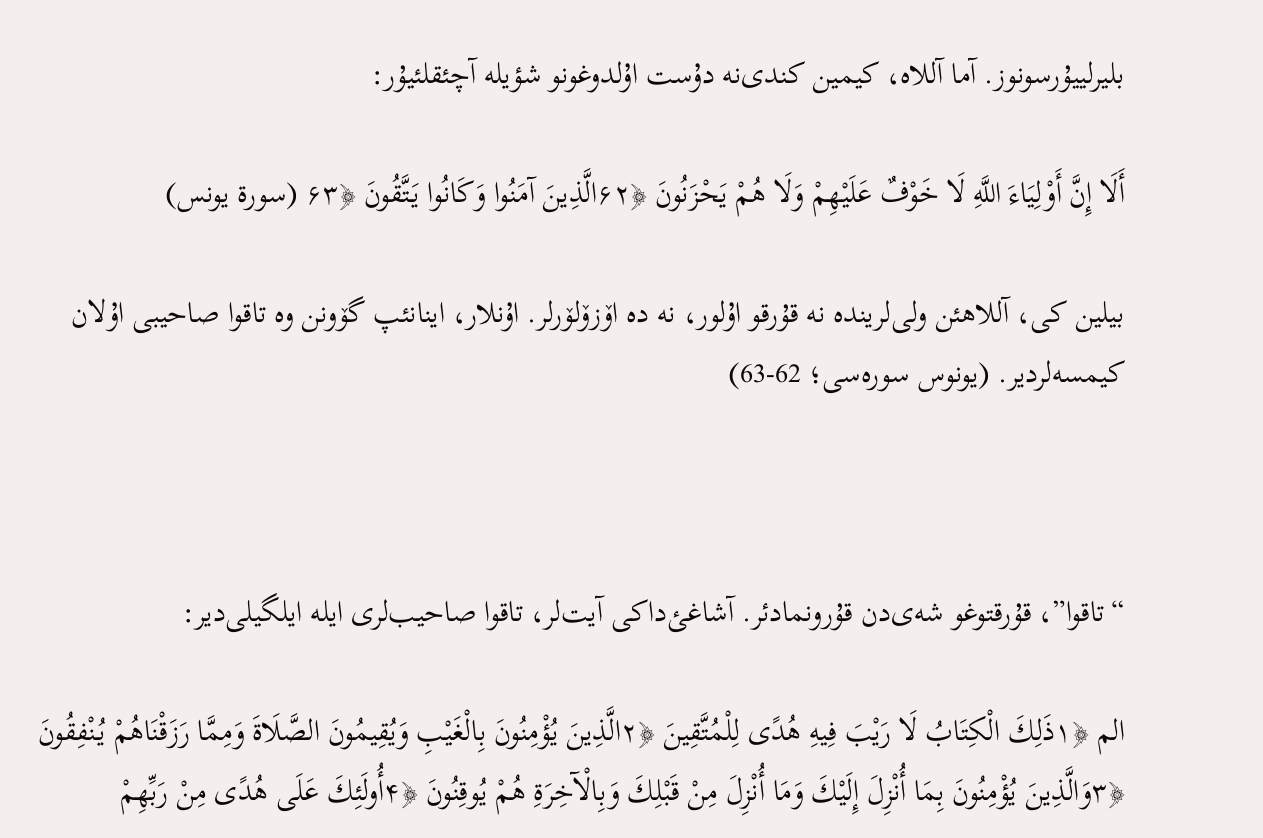بلیرلییۇرسونوز. آما آللاە، کیمین کندی‌نە دۇست اۇلدوغونو شؤیلە آچئقلئیۇر:

أَلَا إِنَّ أَوْلِيَاءَ اللَّهِ لَا خَوْفٌ عَلَيْهِمْ وَلَا هُمْ يَحْزَنُونَ ﴿۶۲الَّذِينَ آمَنُوا وَكَانُوا يَتَّقُونَ ﴿۶۳ (سورة یونس)

بیلین کی، آللاهئن ولی‌لریندە نە قۇرقو اۇلور، نە دە اۆزۆلۆرلر. اۇنلار، اینانئپ گۆونن وە تاقوا صاحیبی اۇلان کیمسەلردیر. (یونوس سورەسی؛ 62-63)



“تاقوا”، قۇرقتوغو شەی‌دن قۇرونمادئر. آشاغئ‌داکی آیت‌لر، تاقوا صاحیب‌لری ایلە ایلگیلی‌دیر:

الم ﴿۱ذَلِكَ الْكِتَابُ لَا رَيْبَ فِيهِ هُدًى لِلْمُتَّقِينَ ﴿۲الَّذِينَ يُؤْمِنُونَ بِالْغَيْبِ وَيُقِيمُونَ الصَّلَاةَ وَمِمَّا رَزَقْنَاهُمْ يُنْفِقُونَ ﴿۳وَالَّذِينَ يُؤْمِنُونَ بِمَا أُنْزِلَ إِلَيْكَ وَمَا أُنْزِلَ مِنْ قَبْلِكَ وَبِالْآخِرَةِ هُمْ يُوقِنُونَ ﴿۴أُولَئِكَ عَلَى هُدًى مِنْ رَبِّهِمْ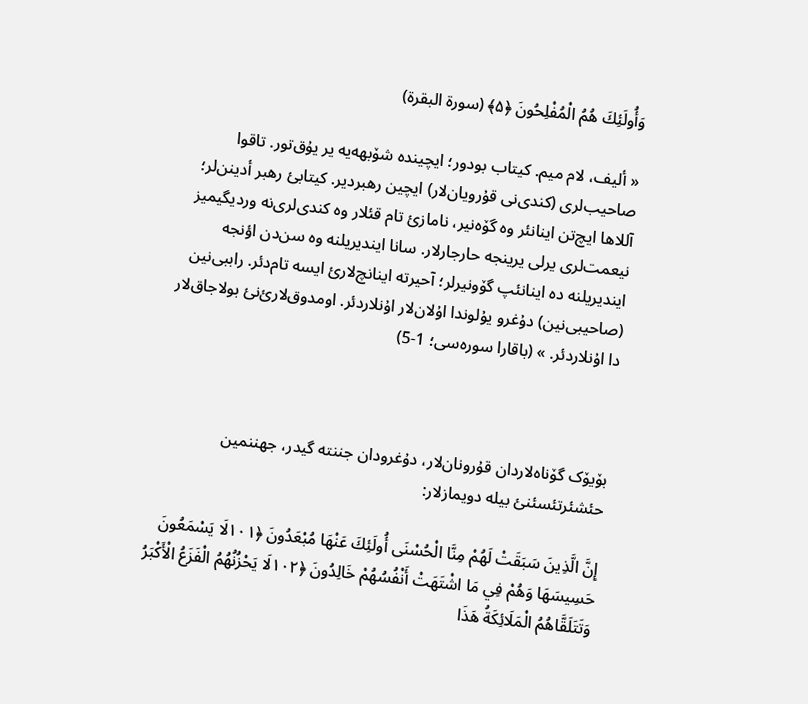وَأُولَئِكَ هُمُ الْمُفْلِحُونَ ﴿۵﴾ (سورة البقرة)

« ألیف، لام میم. کیتاب بودور؛ ایچیندە شۆبهەیە یر یۇق‌تور. تاقوا صاحیب‌لری (کندی‌نی قۇرویان‌لار) ایچین رهبردیر. کیتابئ رهبر أدینن‌لر؛ آللاها ایچ‌تن اینانئر وە گۆەنیر، نامازئ تام قئلار وە کندی‌لری‌نە وردیگیمیز نیعمت‌لری یرلی یرینجە حارجارلار. سانا ایندیریلنە وە سن‌دن اؤنجە ایندیریلنە دە اینانئپ گۆونیرلر؛ آحیرتە اینانچ‌لارئ ایسە تام‌دئر. راببی‌نین (صاحیبی‌نین) دۇغرو یۇلوندا اۇلان‌لار اۇنلاردئر. اومدوق‌لارئ‌نئ بولاجاق‌لار دا اۇنلاردئر. » (باقارا سورەسی؛ 1-5)



بۆیۆک گۆناەلاردان قۇرونان‌لار، دۇغرودان جننتە گیدر، جهننمین حئشئرتئسئنئ بیلە دویمازلار:

إِنَّ الَّذِينَ سَبَقَتْ لَهُمْ مِنَّا الْحُسْنَى أُولَئِكَ عَنْهَا مُبْعَدُونَ ﴿۱۰۱لَا يَسْمَعُونَ حَسِيسَهَا وَهُمْ فِي مَا اشْتَهَتْ أَنْفُسُهُمْ خَالِدُونَ ﴿۱۰۲لَا يَحْزُنُهُمُ الْفَزَعُ الْأَكْبَرُ وَتَتَلَقَّاهُمُ الْمَلَائِكَةُ هَذَا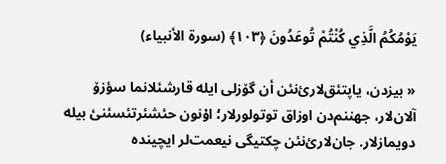يَوْمُكُمُ الَّذِي كُنْتُمْ تُوعَدُونَ ﴿۱۰۳﴾ (سورة الأنبیاء)

« بیزدن، یاپتئق‌لارئ‌نئن أن گۆزلی ایلە قارشئلانما سؤزۆ آلان‌لار، جهننم‌دن اوزاق توتولورلار؛ اۇنون حئشئرتئسئنئ بیلە دویمازلار. جان‌لارئ‌نئن چکتیگی نیعمت‌لر ایچیندە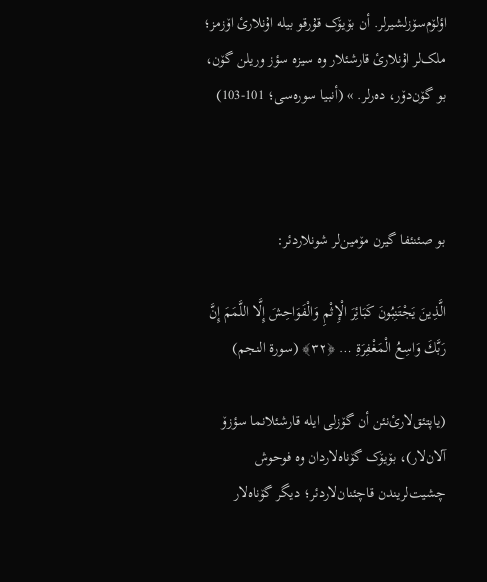اؤلۆم‌سۆزلشیرلر. أن بۆیۆک قۇرقو بیلە اۇنلارئ اۆزمز؛ ملک‌لر اۇنلارئ قارشئلار وە سیزە سؤز وریلن گۆن، بو گۆن‌دۆر، دەرلر. » (أنبیا سورەسی؛ 101-103)



بو صئنئفا گیرن مۆمین‌لر شونلاردئر:

الَّذِينَ يَجْتَنِبُونَ كَبَائِرَ الْإِثْمِ وَالْفَوَاحِشَ إِلَّا اللَّمَمَ إِنَّ رَبَّكَ وَاسِعُ الْمَغْفِرَةِ … ﴿۳۲﴾ (سورة النجم)

(یاپتئق‌لارئ‌نئن أن گۆزلی ایلە قارشئلانما سؤزۆ آلان‌لار)، بۆیۆک گۆناەلاردان وە فوحوش چشیت‌لریندن قاچئنان‌لاردئر؛ دیگر گۆناەلار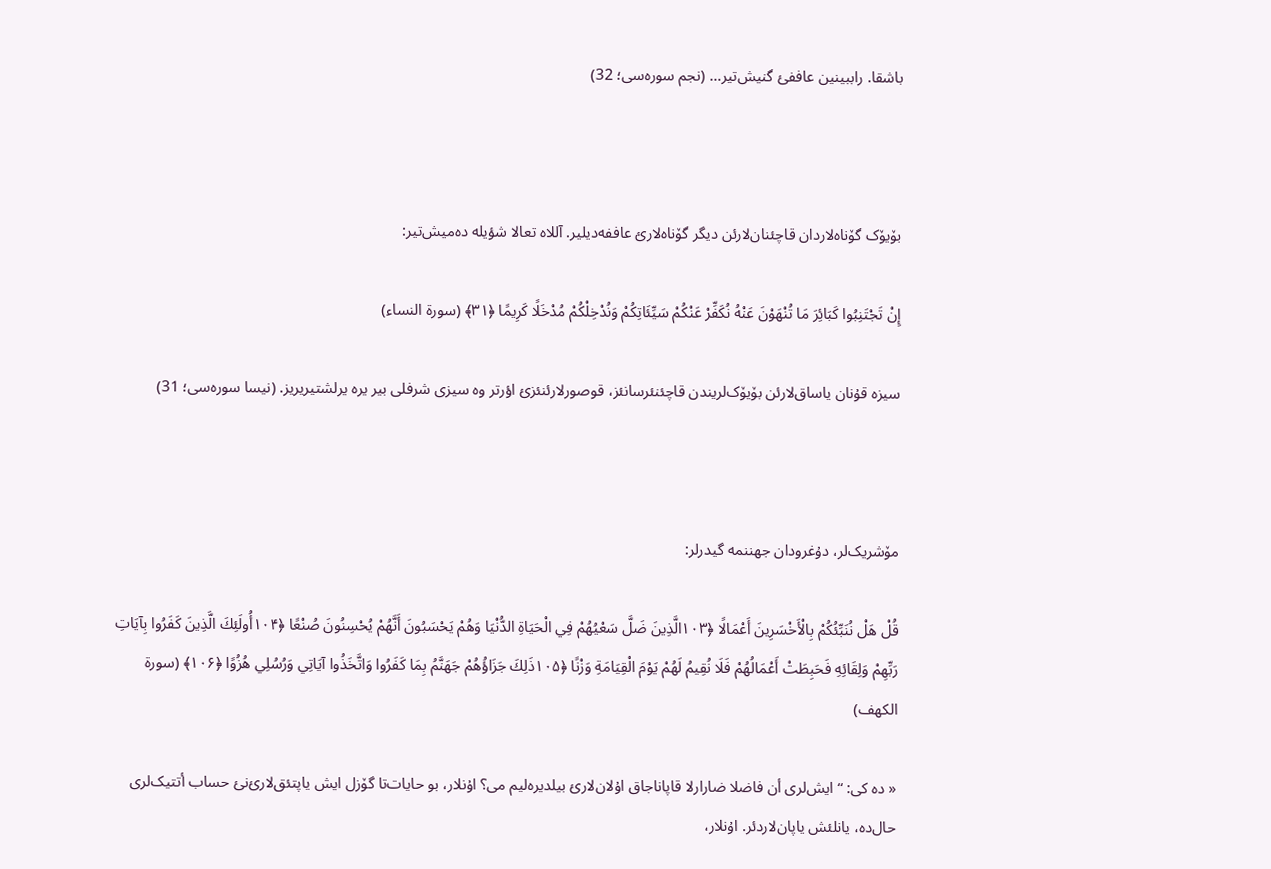باشقا. راببینین عاففئ گنیش‌تیر… (نجم سورەسی؛ 32)



بۆیۆک گۆناەلاردان قاچئنان‌لارئن دیگر گۆناەلارئ عاففەدیلیر. آللاە تعالا شؤیلە دەمیش‌تیر:

إِنْ تَجْتَنِبُوا كَبَائِرَ مَا تُنْهَوْنَ عَنْهُ نُكَفِّرْ عَنْكُمْ سَيِّئَاتِكُمْ وَنُدْخِلْكُمْ مُدْخَلًا كَرِيمًا ﴿۳۱﴾ (سورة النساء)

سیزە قۇنان یاساق‌لارئن بۆیۆک‌لریندن قاچئنئرسانئز، قوصورلارئنئزئ اؤرتر وە سیزی شرفلی بیر یرە یرلشتیریریز. (نیسا سورەسی؛ 31)



مۆشریک‌لر، دۇغرودان جهننمە گیدرلر:

قُلْ هَلْ نُنَبِّئُكُمْ بِالْأَخْسَرِينَ أَعْمَالًا ﴿۱۰۳الَّذِينَ ضَلَّ سَعْيُهُمْ فِي الْحَيَاةِ الدُّنْيَا وَهُمْ يَحْسَبُونَ أَنَّهُمْ يُحْسِنُونَ صُنْعًا ﴿۱۰۴أُولَئِكَ الَّذِينَ كَفَرُوا بِآيَاتِ رَبِّهِمْ وَلِقَائِهِ فَحَبِطَتْ أَعْمَالُهُمْ فَلَا نُقِيمُ لَهُمْ يَوْمَ الْقِيَامَةِ وَزْنًا ﴿۱۰۵ذَلِكَ جَزَاؤُهُمْ جَهَنَّمُ بِمَا كَفَرُوا وَاتَّخَذُوا آيَاتِي وَرُسُلِي هُزُوًا ﴿۱۰۶﴾ (سورة الکهف)

« دە کی: “ایش‌لری أن فاضلا ضارارلا قاپاناجاق اۇلان‌لارئ بیلدیرەلیم می؟ اۇنلار، بو حایات‌تا گۆزل ایش یاپتئق‌لارئ‌نئ حساب أتتیک‌لری حال‌دە، یانلئش یاپان‌لاردئر. اۇنلار،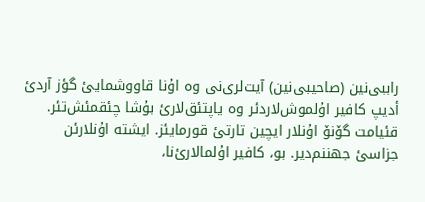راببی‌نین (صاحیبی‌نین) آیت‌لری‌نی وە اۇنا قاووشمایئ گؤز آردئ أدیپ کافیر اۇلموش‌لاردئر وە یاپتئق‌لارئ بۇشا چئقمئش‌تئر. قئیامت گۆنۆ اۇنلار ایچین تارتئ قورمایئز. ایشتە اۇنلارئن جزاسئ جهننم‌دیر. بو، کافیر اۇلمالارئ‌نا،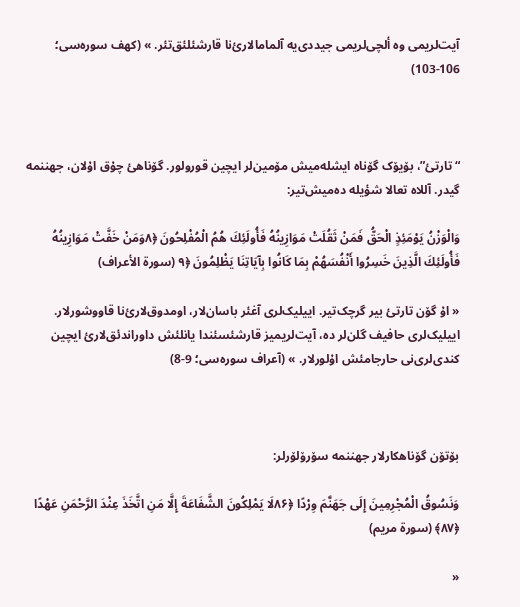آیت‌لریمی وە ألچی‌لریمی جیددی‌یە آلمامالارئ‌نا قارشئلئق‌تئر. » (کهف سورەسی؛ 106-103)



“تارتئ”، بۆیۆک گۆناە ایشلەمیش مۆمین‌لر ایچین قورولور. گۆناهئ چۇق اۇلان، جهننمە گیدر. آللاە تعالا شؤیلە دەمیش‌تیر:

وَالْوَزْنُ يَوْمَئِذٍ الْحَقُّ فَمَنْ ثَقُلَتْ مَوَازِينُهُ فَأُولَئِكَ هُمُ الْمُفْلِحُونَ ﴿۸وَمَنْ خَفَّتْ مَوَازِينُهُ فَأُولَئِكَ الَّذِينَ خَسِرُوا أَنْفُسَهُمْ بِمَا كَانُوا بِآيَاتِنَا يَظْلِمُونَ ﴿۹ (سورة الأعراف)

« اۇ گۆن تارتئ بیر گرچک‌تیر. اییلیک‌لری آغئر باسان‌لار، اومدوق‌لارئ‌نا قاووشورلار. اییلیک‌لری حافیف گلن‌لر دە، آیت‌لریمیز قارشئسئندا یانلئش داوراندئق‌لارئ ایچین کندی‌لری‌نی حارجامئش اۇلورلار. » (آعراف سورەسی؛ 9-8)



بۆتۆن گۆناهکارلار جهننمە سۆرۆلۆرلر:

وَنَسُوقُ الْمُجْرِمِينَ إِلَى جَهَنَّمَ وِرْدًا ﴿۸۶لَا يَمْلِكُونَ الشَّفَاعَةَ إِلَّا مَنِ اتَّخَذَ عِنْدَ الرَّحْمَنِ عَهْدًا ﴿۸۷﴾ (سورة مریم)

«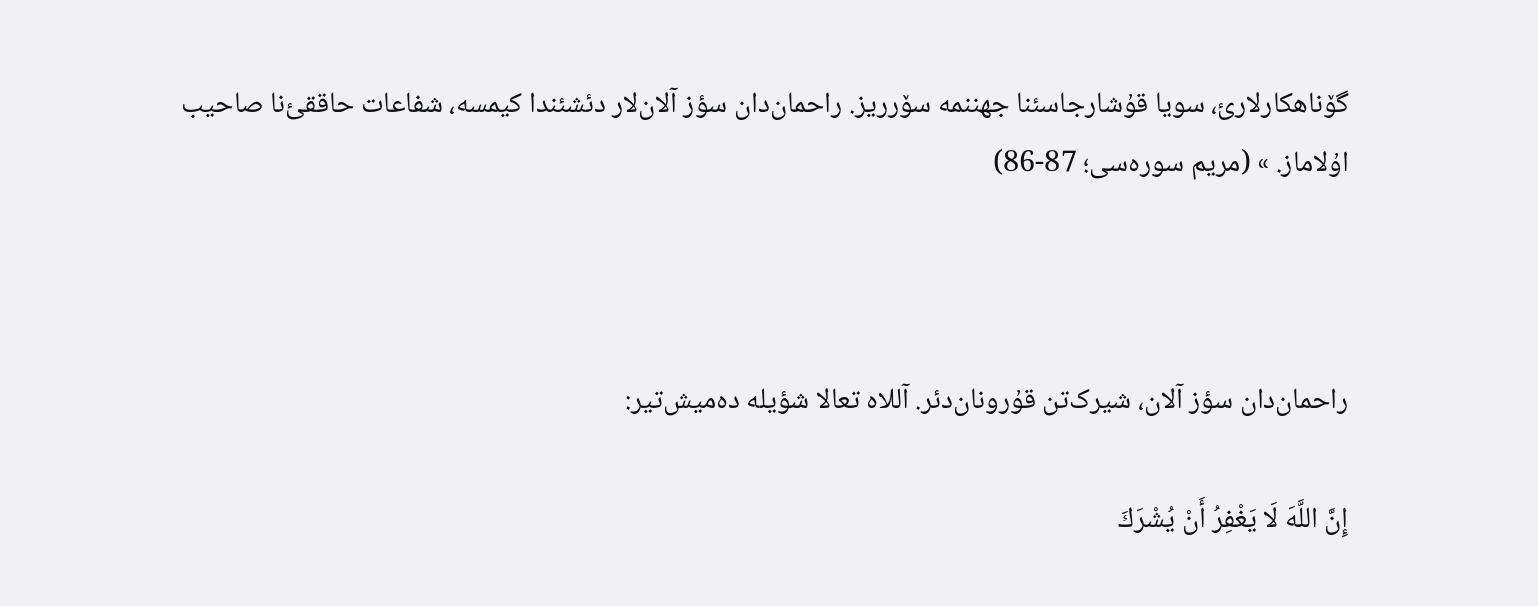گۆناهکارلارئ، سویا قۇشارجاسئنا جهننمە سۆرریز. راحمان‌دان سؤز آلان‌لار دئشئندا کیمسە، شفاعات حاققئ‌نا صاحیب اۇلاماز. » (مریم سورەسی؛ 87-86)



راحمان‌دان سؤز آلان، شیرک‌تن قۇرونان‌دئر. آللاە تعالا شؤیلە دەمیش‌تیر:

إِنَّ اللَّهَ لَا يَغْفِرُ أَنْ يُشْرَكَ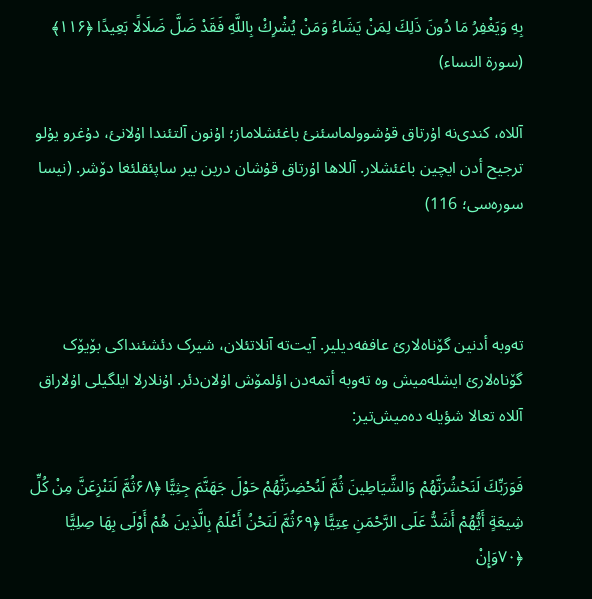بِهِ وَيَغْفِرُ مَا دُونَ ذَلِكَ لِمَنْ يَشَاءُ وَمَنْ يُشْرِكْ بِاللَّهِ فَقَدْ ضَلَّ ضَلَالًا بَعِيدًا ﴿۱۱۶﴾ (سورة النساء)

آللاە، کندی‌نە اۇرتاق قۇشوولماسئنئ باغئشلاماز؛ اۇنون آلتئندا اۇلانئ، دۇغرو یۇلو ترجیح أدن ایچین باغئشلار. آللاها اۇرتاق قۇشان درین بیر ساپئقلئغا دۆشر. (نیسا سورەسی؛ 116)



تەوبە أدنین گۆناەلارئ عاففەدیلیر. آیت‌تە آنلاتئلان، شیرک دئشئنداکی بۆیۆک گۆناەلارئ ایشلەمیش وە تەوبە أتمەدن اؤلمۆش اۇلان‌دئر. اۇنلارلا ایلگیلی اۇلاراق آللاە تعالا شؤیلە دەمیش‌تیر:

فَوَرَبِّكَ لَنَحْشُرَنَّهُمْ وَالشَّيَاطِينَ ثُمَّ لَنُحْضِرَنَّهُمْ حَوْلَ جَهَنَّمَ جِثِيًّا ﴿۶۸ثُمَّ لَنَنْزِعَنَّ مِنْ كُلِّ شِيعَةٍ أَيُّهُمْ أَشَدُّ عَلَى الرَّحْمَنِ عِتِيًّا ﴿۶۹ثُمَّ لَنَحْنُ أَعْلَمُ بِالَّذِينَ هُمْ أَوْلَى بِهَا صِلِيًّا ﴿۷۰وَإِنْ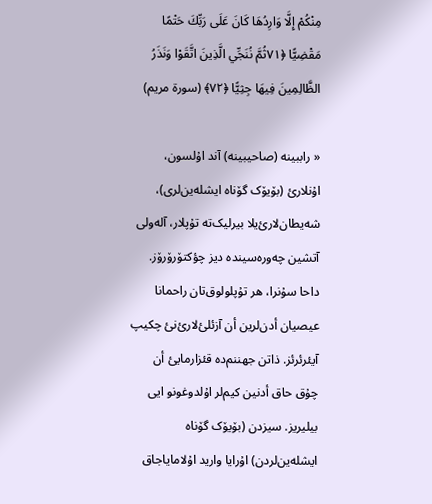مِنْكُمْ إِلَّا وَارِدُهَا كَانَ عَلَى رَبِّكَ حَتْمًا مَقْضِيًّا ﴿۷۱ثُمَّ نُنَجِّي الَّذِينَ اتَّقَوْا وَنَذَرُ الظَّالِمِينَ فِيهَا جِثِيًّا ﴿۷۲﴾ (سورة مریم)

« راببینە (صاحیبینە) آند اۇلسون، اۇنلارئ (بۆیۆک گۆناە ایشلەین‌لری)، شەیطان‌لارئ‌یلا بیرلیک‌تە تۇپلار، آلەولی آتشین چەورەسیندە دیز چؤکتۆرۆرۆز. داحا سۇنرا، هر تۇپلولوق‌تان راحمانا عیصیان أدن‌لرین أن آزئلئ‌لارئ‌نئ چکیپ آیئرئرئز. ذاتن جهننم‌دە قئزارمایئ أن چۇق حاق أدنین کیم‌لر اۇلدوغونو ایی بیلیریز. سیزدن (بۆیۆک گۆناە ایشلەین‌لردن) اۇرایا وارید اۇلامایاجاق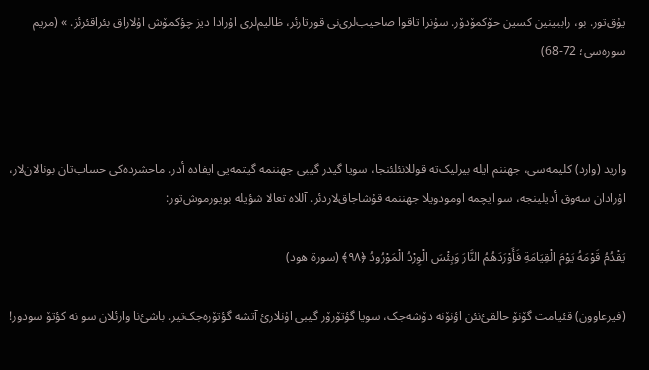یۇق‌تور. بو، راببینین کسین حۆکمۆدۆر. سۇنرا تاقوا صاحیب‌لری‌نی قورتارئر، ظالیم‌لری اۇرادا دیز چؤکمۆش اۇلاراق بئراقئرئز. » (مریم سورەسی؛ 72-68)



وارید (وارد) کلیمەسی، جهننم ایلە بیرلیک‌تە قوللانئلئنجا، سویا گیدر گیبی جهننمە گیتمەیی ایفادە أدر. ماحشردەکی حساب‌تان بونالان‌لار، اۇرادان سەوق أدیلینجە، سو ایچمە اومودویلا جهننمە قۇشاجاق‌لاردئر. آللاە تعالا شؤیلە بویورموش‌تور:

يَقْدُمُ قَوْمَهُ يَوْمَ الْقِيَامَةِ فَأَوْرَدَهُمُ النَّارَ وَبِئْسَ الْوِرْدُ الْمَوْرُودُ ﴿۹۸﴾ (سورة هود)

(فیرعاوون) قئیامت گۆنۆ حالقئ‌نئن اؤنۆنە دۆشەجک، سویا گؤتۆرۆر گیبی اۇنلارئ آتشە گؤتۆرەجک‌تیر. باشئ‌نا وارئلان سو نە کؤتۆ سودور!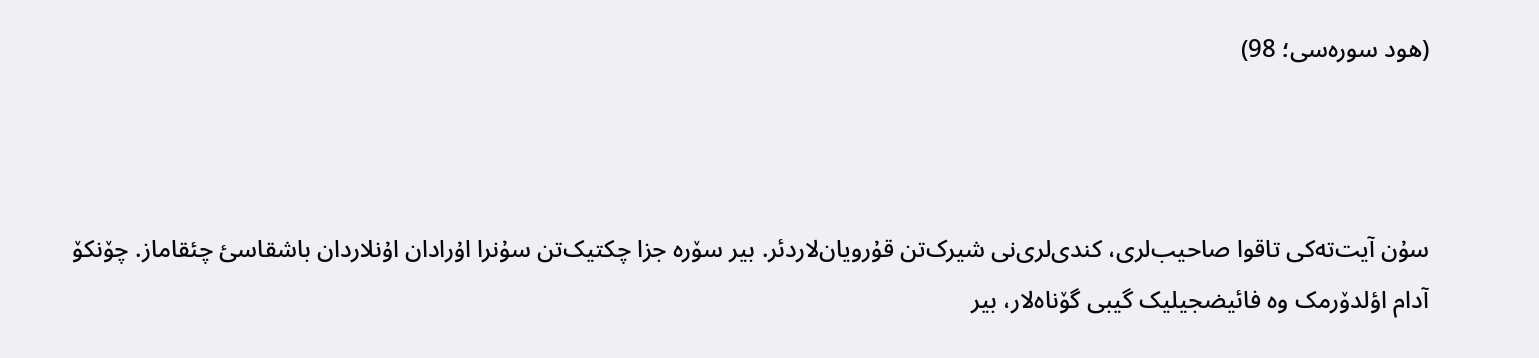(هود سورەسی؛ 98)



سۇن آیت‌تەکی تاقوا صاحیب‌لری، کندی‌لری‌نی شیرک‌تن قۇرویان‌لاردئر. بیر سۆرە جزا چکتیک‌تن سۇنرا اۇرادان اۇنلاردان باشقاسئ چئقاماز. چۆنکۆ آدام اؤلدۆرمک وە فائیضجیلیک گیبی گۆناەلار، بیر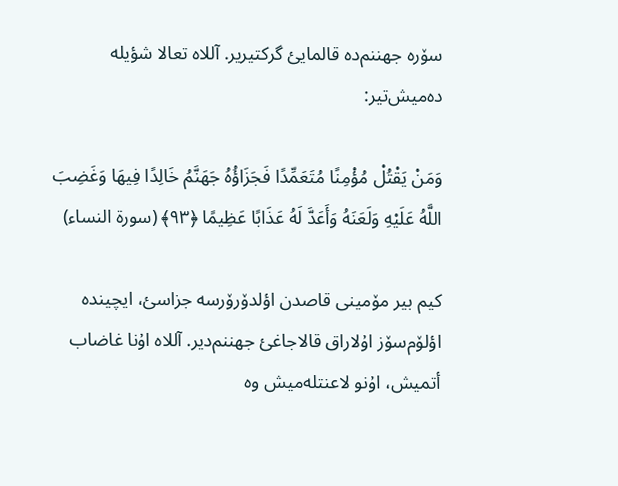سۆرە جهننم‌دە قالمایئ گرکتیریر. آللاە تعالا شؤیلە دەمیش‌تیر:

وَمَنْ يَقْتُلْ مُؤْمِنًا مُتَعَمِّدًا فَجَزَاؤُهُ جَهَنَّمُ خَالِدًا فِيهَا وَغَضِبَ اللَّهُ عَلَيْهِ وَلَعَنَهُ وَأَعَدَّ لَهُ عَذَابًا عَظِيمًا ﴿۹۳﴾ (سورة النساء)

کیم بیر مۆمینی قاصدن اؤلدۆرۆرسە جزاسئ، ایچیندە اؤلۆم‌سۆز اۇلاراق قالاجاغئ جهننم‌دیر. آللاە اۇنا غاضاب أتمیش، اۇنو لاعنتلەمیش وە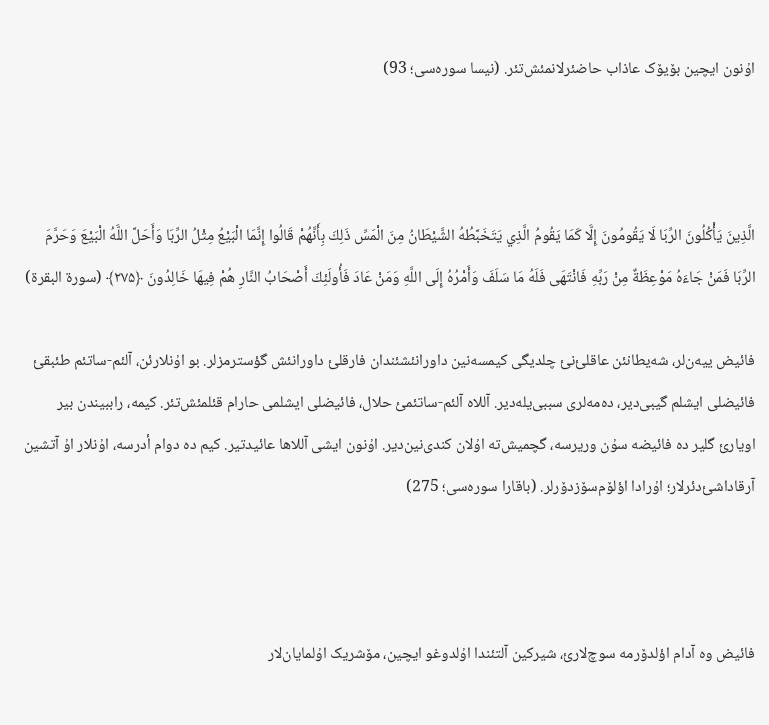اۇنون ایچین بۆیۆک عاذاب حاضئرلانمئش‌تئر. (نیسا سورەسی؛ 93)



الَّذِينَ يَأْكُلُونَ الرِّبَا لَا يَقُومُونَ إِلَّا كَمَا يَقُومُ الَّذِي يَتَخَبَّطُهُ الشَّيْطَانُ مِنَ الْمَسِّ ذَلِكَ بِأَنَّهُمْ قَالُوا إِنَّمَا الْبَيْعُ مِثْلُ الرِّبَا وَأَحَلَّ اللَّهُ الْبَيْعَ وَحَرَّمَ الرِّبَا فَمَنْ جَاءَهُ مَوْعِظَةٌ مِنْ رَبِّهِ فَانْتَهَى فَلَهُ مَا سَلَفَ وَأَمْرُهُ إِلَى اللَّهِ وَمَنْ عَادَ فَأُولَئِكَ أَصْحَابُ النَّارِ هُمْ فِيهَا خَالِدُونَ ﴿۲۷۵﴾ (سورة البقرة)

فائیض ییەن‌لر، شەیطانئن عاقلئ‌نئ چلدیگی کیمسەنین داورانئشئندان فارقلئ داورانئش گؤسترمزلر. بو اۇنلارئن، آلئم-ساتئم طئبقئ فائیضلی ایشلم گیبی‌دیر، دەمەلری سببی‌یلەدیر. آللاە آلئم-ساتئمئ حلال، فائیضلی ایشلمی حارام قئلمئش‌تئر. کیمە، راببیندن بیر اویارئ گلیر دە فائیضە سۇن وریرسە، گچمیش‌تە اۇلان کندی‌نین‌دیر. اۇنون ایشی آللاها عائیدتیر. کیم دە دوام أدرسە، اۇنلار اۇ آتشین آرقاداشئ‌دئرلار؛ اۇرادا اؤلۆم‌سۆزدۆرلر. (باقارا سورەسی؛ 275)



فائیض وە آدام اؤلدۆرمە سوچ‌لارئ، شیرکین آلتئندا اۇلدوغو ایچین، مۆشریک اۇلمایان‌لار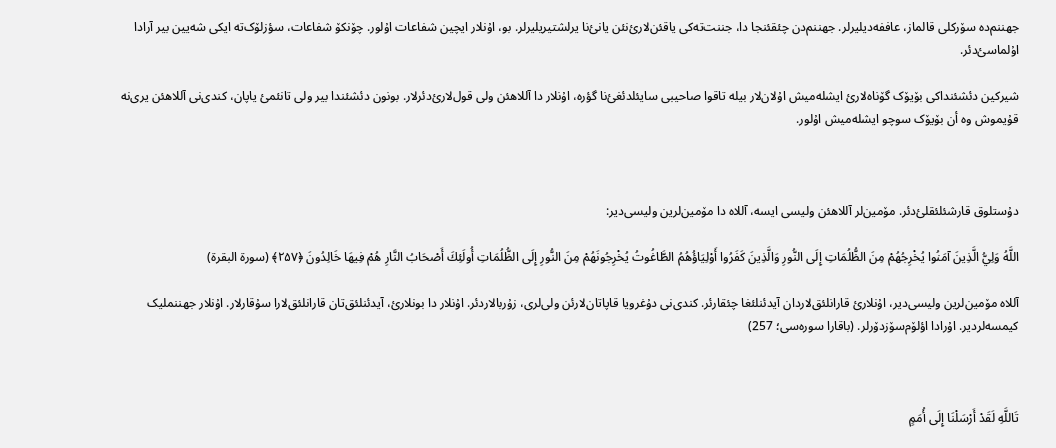جهننم‌دە سۆرکلی قالماز، عاففەدیلیرلر. جهننم‌دن چئقئنجا دا، جننت‌تەکی یاقئن‌لارئ‌نئن یانئ‌نا یرلشتیریلیرلر. بو، اۇنلار ایچین شفاعات اۇلور. چۆنکۆ شفاعات، سؤزلۆک‌تە ایکی شەیین بیر آرادا اۇلماسئ‌دئر.

شیرکین دئشئنداکی بۆیۆک گۆناەلارئ ایشلەمیش اۇلان‌لار بیلە تاقوا صاحیبی سایئلدئغئ‌نا گؤرە، اۇنلار دا آللاهئن ولی قول‌لارئ‌دئرلار. بونون دئشئندا بیر ولی تانئمئ یاپان، کندی‌نی آللاهئن یری‌نە قۇیموش وە أن بۆیۆک سوچو ایشلەمیش اۇلور.



دۇستلوق قارشئلئقلئ‌دئر. مۆمین‌لر آللاهئن ولیسی ایسە، آللاە دا مۆمین‌لرین ولیسی‌دیر:

اللَّهُ وَلِيُّ الَّذِينَ آمَنُوا يُخْرِجُهُمْ مِنَ الظُّلُمَاتِ إِلَى النُّورِ وَالَّذِينَ كَفَرُوا أَوْلِيَاؤُهُمُ الطَّاغُوتُ يُخْرِجُونَهُمْ مِنَ النُّورِ إِلَى الظُّلُمَاتِ أُولَئِكَ أَصْحَابُ النَّارِ هُمْ فِيهَا خَالِدُونَ ﴿۲۵۷﴾ (سورة البقرة)

آللاە مۆمین‌لرین ولیسی‌دیر، اۇنلارئ قارانلئق‌لاردان آیدئنلئغا چئقارئر. کندی‌نی دۇغرویا قاپاتان‌لارئن ولی‌لری، زۇربالاردئر. اۇنلار دا بونلارئ، آیدئنلئق‌تان قارانلئق‌لارا سۇقارلار. اۇنلار جهننملیک کیمسەلردیر. اۇرادا اؤلۆم‌سۆزدۆرلر. (باقارا سورەسی؛ 257)



تَاللَّهِ لَقَدْ أَرْسَلْنَا إِلَى أُمَمٍ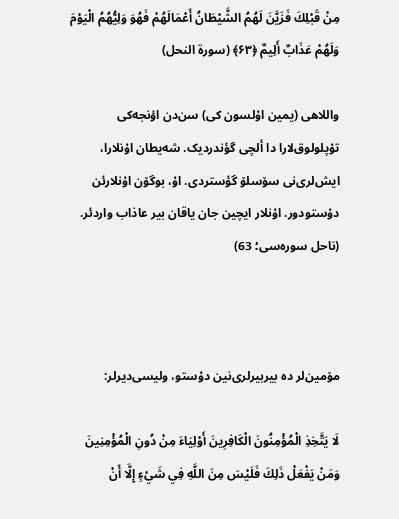مِنْ قَبْلِكَ فَزَيَّنَ لَهُمُ الشَّيْطَانُ أَعْمَالَهُمْ فَهُوَ وَلِيُّهُمُ الْيَوْمَ وَلَهُمْ عَذَابٌ أَلِيمٌ ﴿۶۳﴾ (سورة النحل)

واللاهی (یمین اۇلسون کی) سن‌دن اؤنجەکی تۇپلولوق‌لارا دا ألچی گؤندردیک. شەیطان اۇنلارا، ایش‌لری‌نی سۆسلۆ گؤستردی. اۇ، بوگۆن اۇنلارئن دۇستودور. اۇنلار ایچین جان یاقان بیر عاذاب واردئر. (ناحل سورەسی؛ 63)



مۆمین‌لر دە بیربیرلری‌نین دۇستو، ولیسی‌دیرلر:

لَا يَتَّخِذِ الْمُؤْمِنُونَ الْكَافِرِينَ أَوْلِيَاءَ مِنْ دُونِ الْمُؤْمِنِينَ وَمَنْ يَفْعَلْ ذَلِكَ فَلَيْسَ مِنَ اللَّهِ فِي شَيْءٍ إِلَّا أَنْ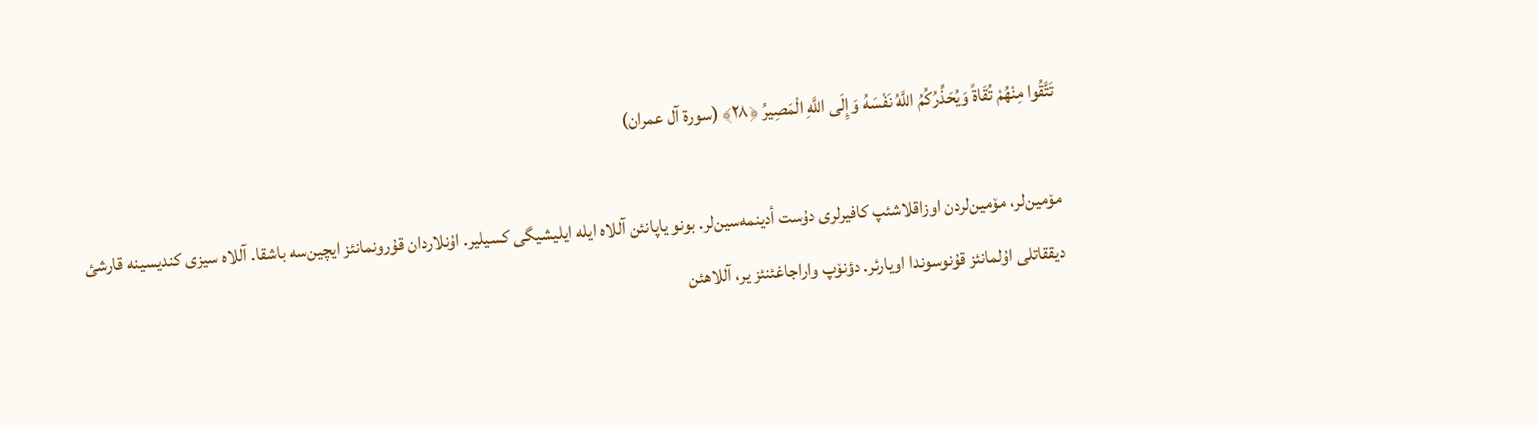تَتَّقُوا مِنْهُمْ تُقَاةً وَيُحَذِّرُكُمُ اللَّهُ نَفْسَهُ وَإِلَى اللَّهِ الْمَصِيرُ ﴿۲۸﴾ (سورة آل عمران)

مۆمین‌لر، مۆمین‌لردن اوزاقلاشئپ کافیرلری دۇست أدینمەسین‌لر. بونو یاپانئن آللاە ایلە ایلیشیگی کسیلیر. اۇنلاردان قۇرونمانئز ایچین‌سە باشقا. آللاە سیزی کندیسینە قارشئ دیققاتلی اۇلمانئز قۇنوسوندا اویارئر. دؤنۆپ واراجاغئنئز یر، آللاهئن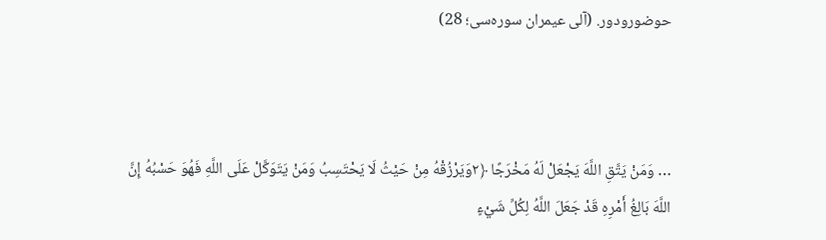حوضورودور. (آلی عیمران سورەسی؛ 28)



… وَمَنْ يَتَّقِ اللَّهَ يَجْعَلْ لَهُ مَخْرَجًا ﴿۲وَيَرْزُقْهُ مِنْ حَيْثُ لَا يَحْتَسِبُ وَمَنْ يَتَوَكَّلْ عَلَى اللَّهِ فَهُوَ حَسْبُهُ إِنَّ اللَّهَ بَالِغُ أَمْرِهِ قَدْ جَعَلَ اللَّهُ لِكُلِّ شَيْءٍ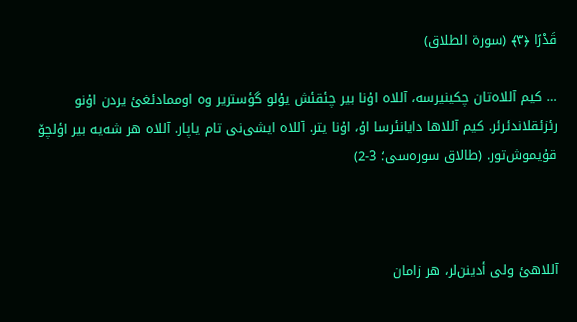قَدْرًا ﴿۳﴾ (سورة الطلاق)

… کیم آللاەتان چکینیرسە، آللاە اۇنا بیر چئقئش یۇلو گؤستریر وە اوممادئغئ یردن اۇنو رئزئقلاندئرئر. کیم آللاها دایانئرسا اۇ، اۇنا یتر. آللاە ایشی‌نی تام یاپار. آللاە هر شەیە بیر اؤلچۆ قۇیموش‌تور. (طالاق سورەسی؛ 3-2)



آللاهئ ولی أدینن‌لر، هر زامان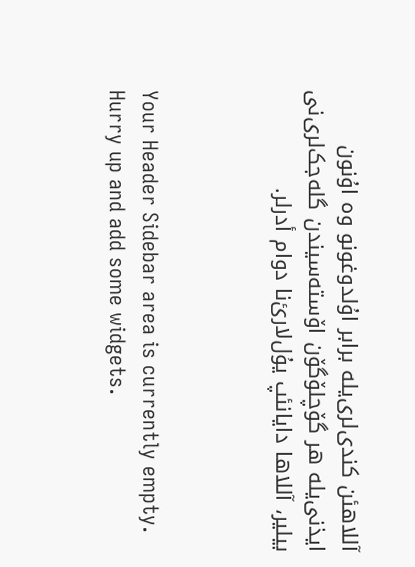آللاهئن کندی‌لری‌یلە برابر اۇلدوغونو وە اۇنون ایذنی‌یلە هر گۆچلۆگۆن اۆستەسیندن گلەجک‌لری‌نی بیلیر، آللاها دایانئپ یۇل‌لارئ‌نا دوام أدرلر.



Your Header Sidebar area is currently empty. Hurry up and add some widgets.